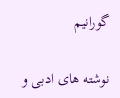گورانیم

نوشته های ادبی و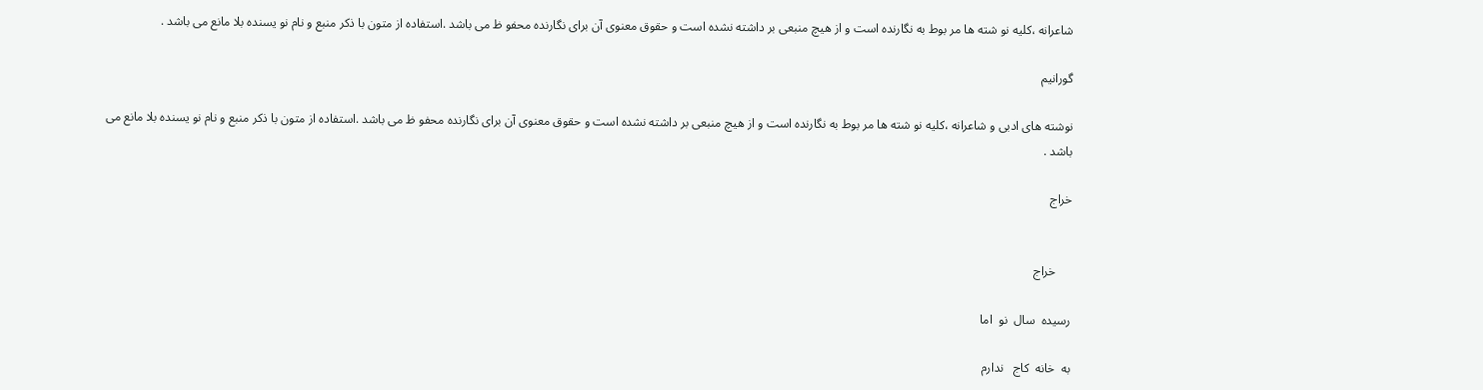شاعرانه ،کلیه نو شته ها مر بوط به نگارنده است و از هیچ منبعی بر داشته نشده است و حقوق معنوی آن برای نگارنده محفو ظ می باشد .استفاده از متون با ذکر منبع و نام نو یسنده بلا مانع می باشد .

گورانیم

نوشته های ادبی و شاعرانه ،کلیه نو شته ها مر بوط به نگارنده است و از هیچ منبعی بر داشته نشده است و حقوق معنوی آن برای نگارنده محفو ظ می باشد .استفاده از متون با ذکر منبع و نام نو یسنده بلا مانع می باشد .

خراج


     خراج

رسیده  سال  نو  اما

به  خانه  کاج   ندارم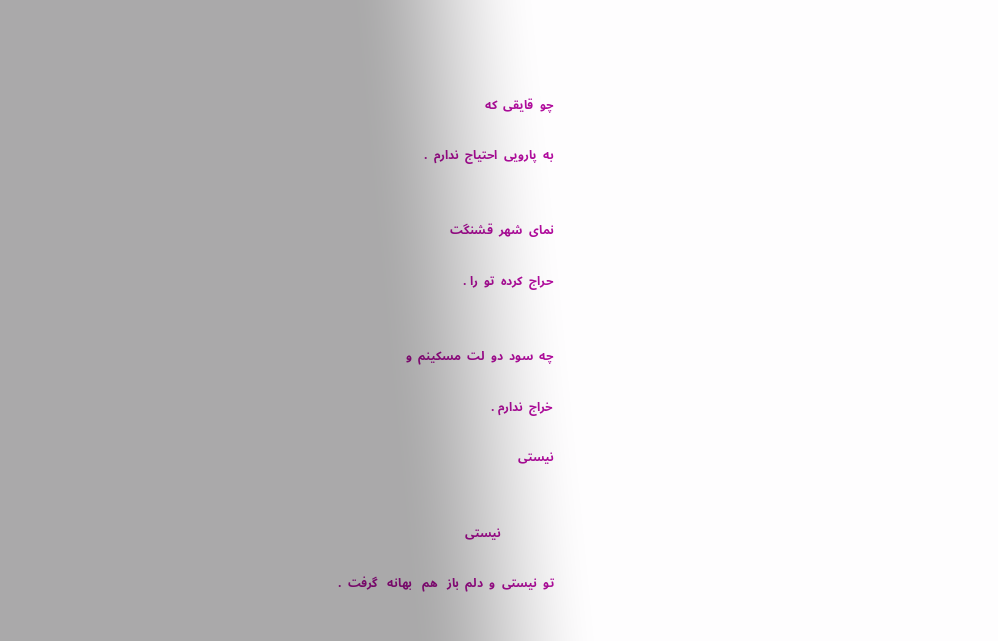چو  قایقی  که

به  پارویی  احتیاج  ندارم  .


نمای  شهر  قشنگت

حراج  کرده  تو  را .


چه  سود  دو  لت  مسکینم  و

خراج  ندارم .

نیستی


                 نیستی

تو  نیستی  و  دلم  باز   هم   بهانه   گرفت  .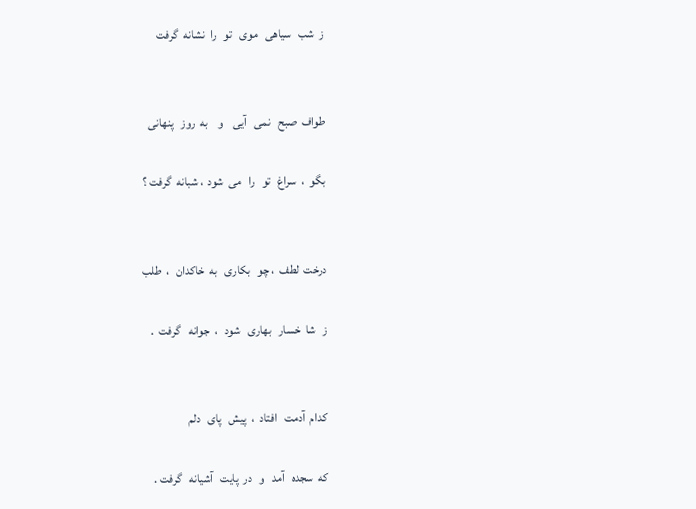ز  شب   سیاهی   موی   تو   را  نشانه  گرفت


طواف  صبح   نمی   آیی    و    به  روز   پنهانی

بگو  ،  سراغ   تو   را   می  شود  ، شبانه  گرفت ؟


درخت  لطف  ، چو   بکاری   به  خاکدان   ،  طلب

ز   شا  خسار   بهاری   شود   ،  جوانه   گرفت  .


کدام  آدمت   افتاد  ،  پیش   پای   دلم

که  سجده   آمد   و   در  پایت   آشیانه   گرفت .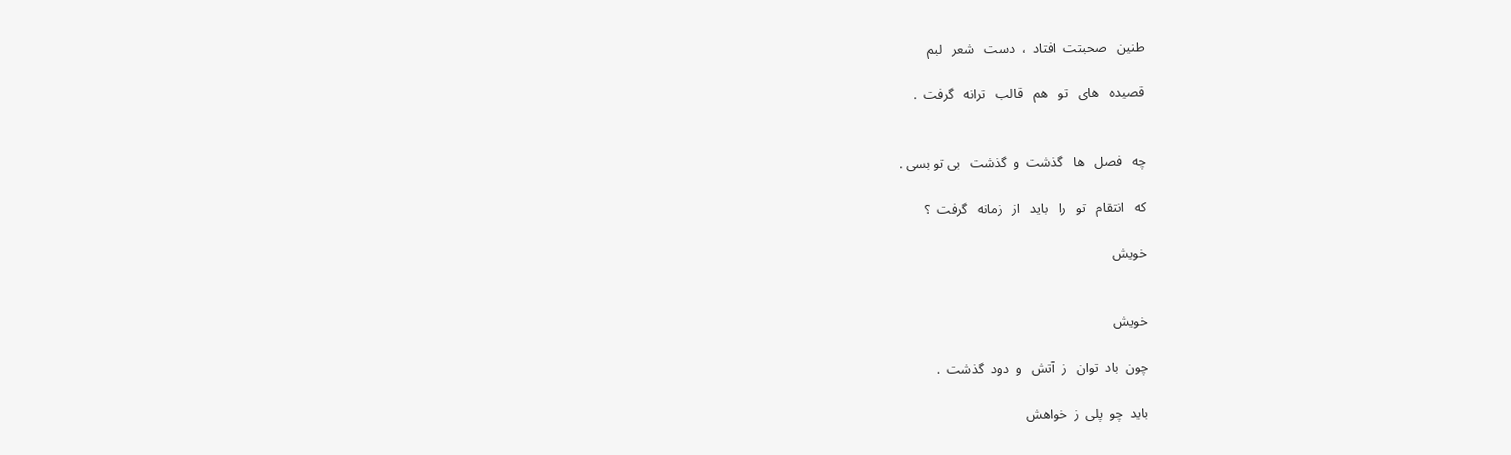طنین   صحبتت  افتاد  ،  دست   شعر   لبم

قصیده   های   تو   هم   قالب   ترانه   گرفت  .


چه   فصل   ها   گذشت  و  گذشت   بی تو بسی .

که   انتقام   تو   را   باید   از   زمانه   گرفت  ؟

خویش


خویش

چون  باد  توان   ز  آتش   و  دود  گذشت  .

باید  چو  پلی  ز  خواهش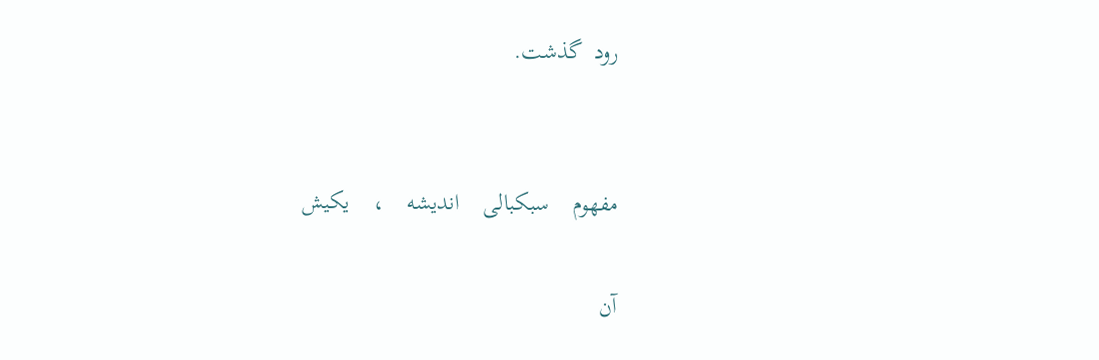رود  گذشت.


مفهوم    سبکبالی    اندیشه    ،    یکیش

آن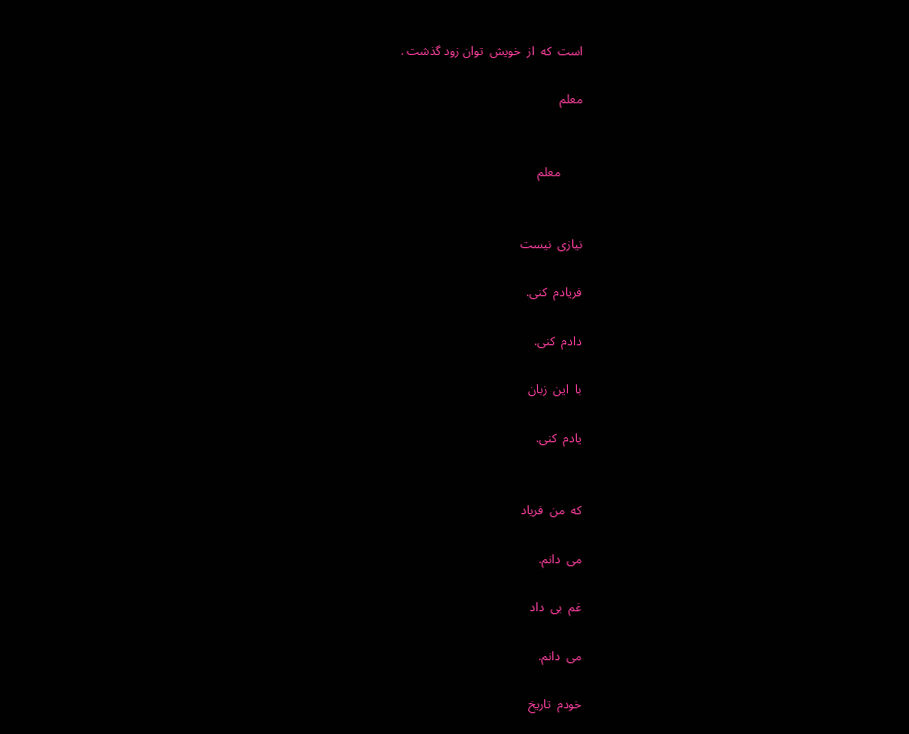است  که  از  خویش  توان زود گذشت .

معلم


       معلم


نیازی  نیست

فریادم  کنی.

دادم  کنی.

با  این  زبان

یادم  کنی.


که  من  فریاد

می  دانم.

غم  بی  داد

می  دانم.

خودم  تاریخ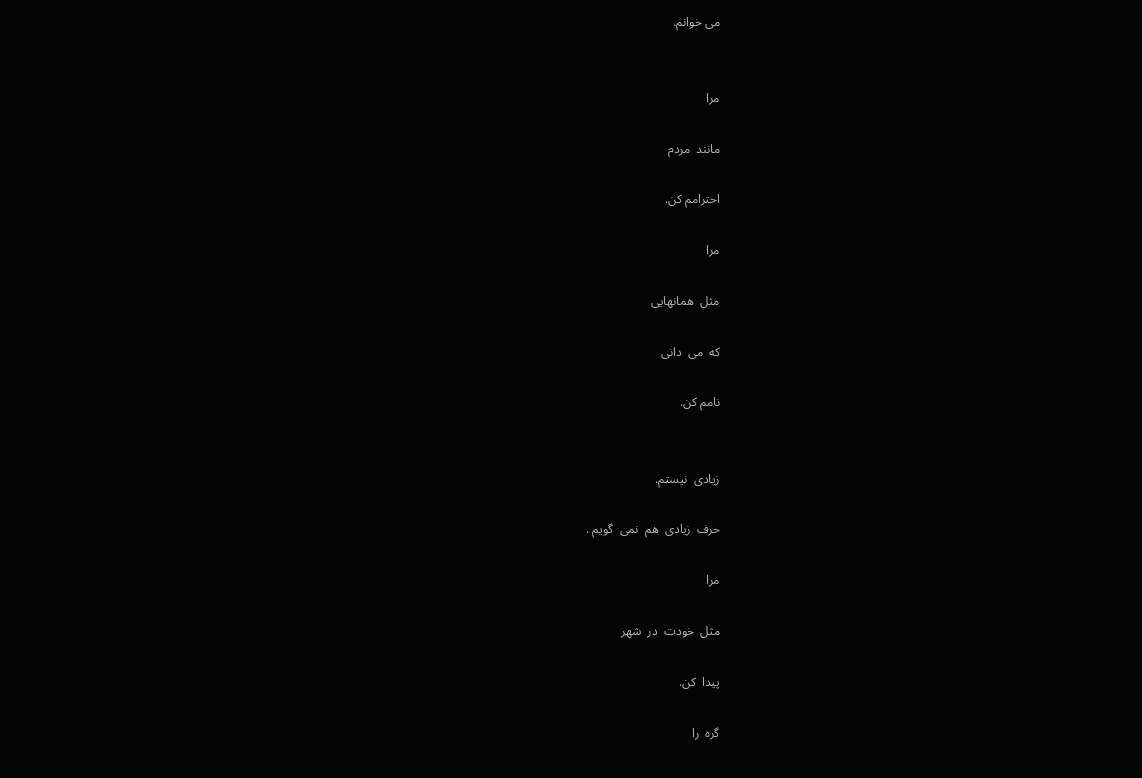می خوانم.


مرا

مانند  مردم

احترامم کن.

مرا

مثل  همانهایی

که  می  دانی

نامم کن.


زیادی  نیستم.

حرف  زیادی  هم  نمی  گویم .

مرا

مثل  خودت  در  شهر

پیدا  کن.

گره  را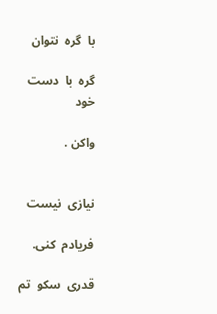با  گره  نتوان

گره  با  دست  خود

واکن .


نیازی  نیست

فریادم  کنی.

قدری  سکو  تم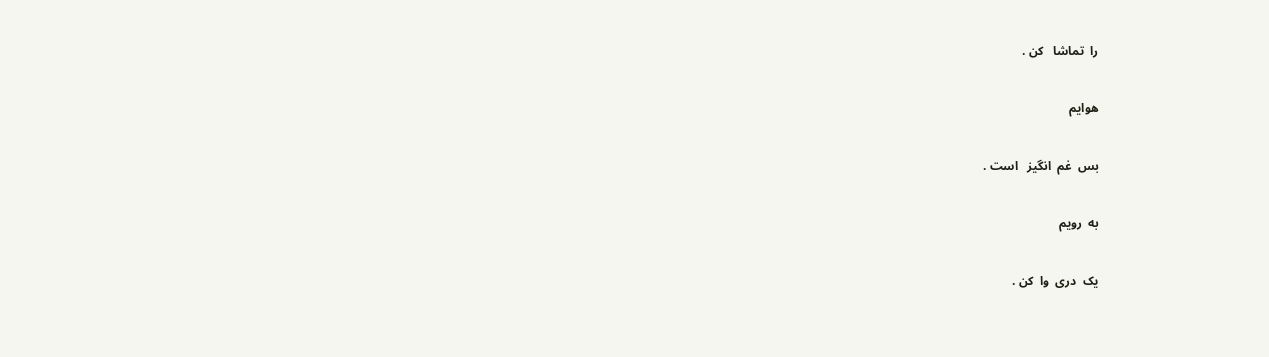را  تماشا   کن .

هوایم

بس  غم  انگیز   است .

به  رویم

یک  دری  وا  کن .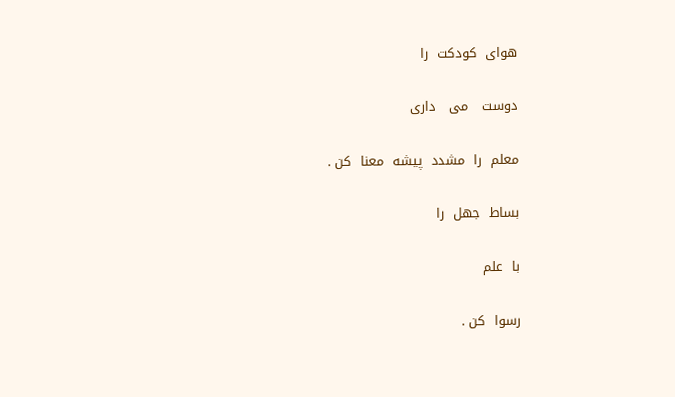هوای  کودکت  را

دوست   می   داری

معلم  را  مشدد  پیشه  معنا  کن .

بساط  جهل  را

با  علم

رسوا  کن .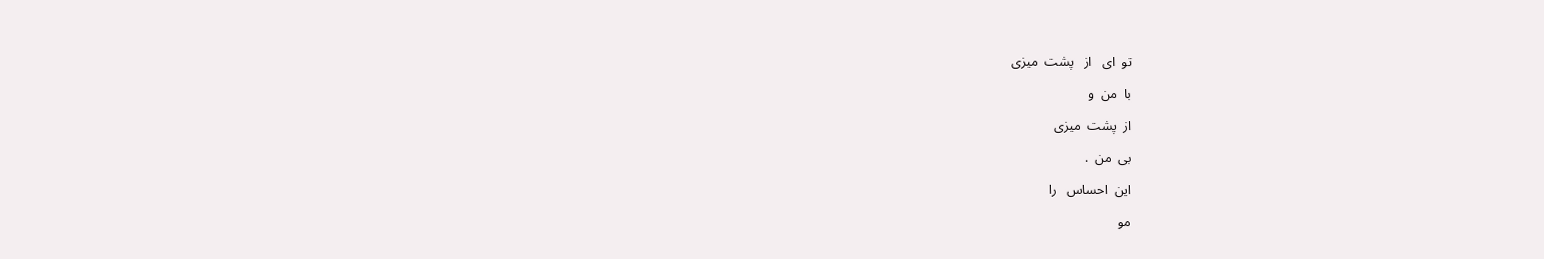تو  ای   از   پشت  میزی

با  من  و

از  پشت  میزی

بی  من  .

این  احساس   را

مو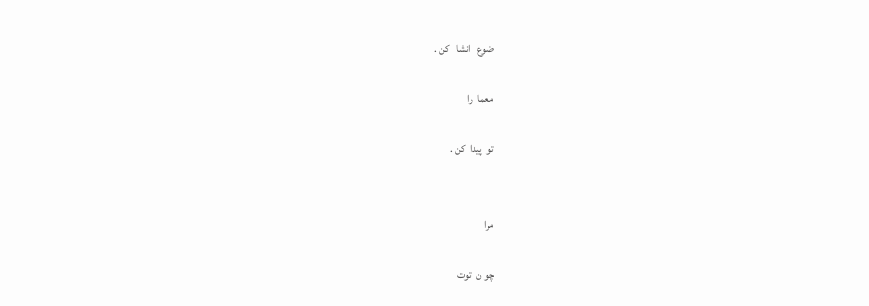ضوع   انشا   کن .

معما  را

تو  پیدا  کن .


مرا

چو ن  توت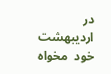در  اردیبهشت  خود  مخواه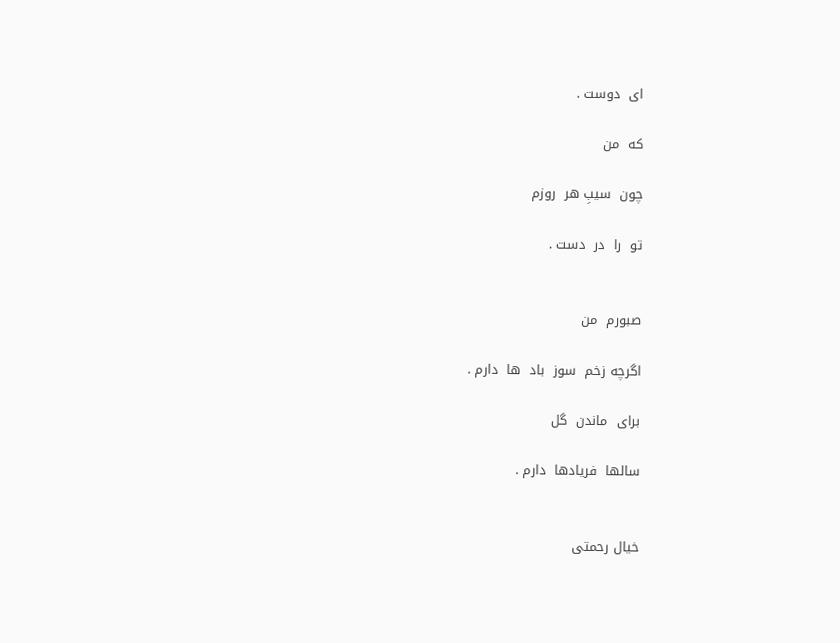ای  دوست .

که  من

چون  سیبِ هر  روزم

تو  را  در  دست .


صبورم  من

اگرچه زخم  سوز  باد  ها  دارم .

برای  ماندن  گل

سالها  فریادها  دارم .


خیال رحمتی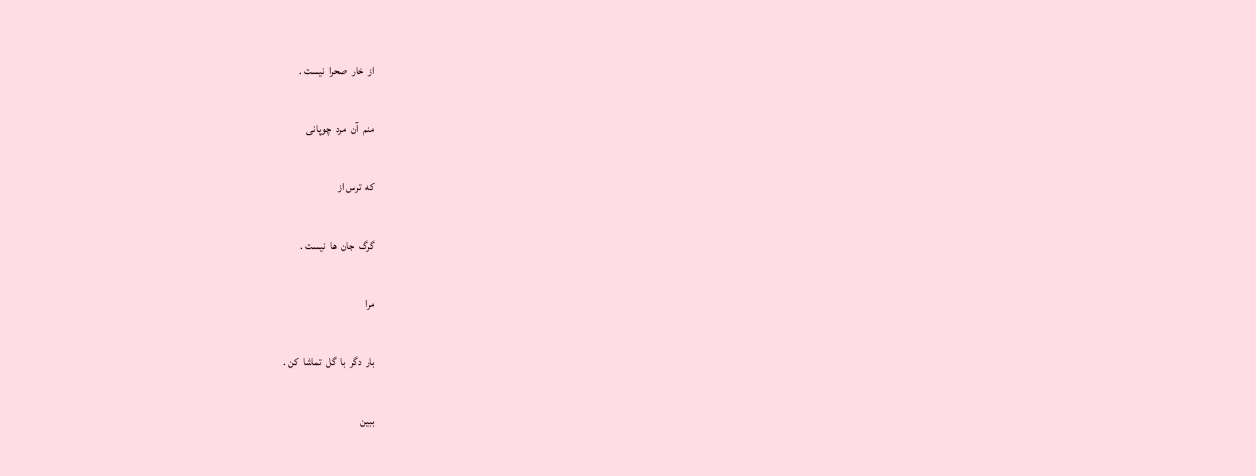از  خار  صحرا  نیست .

منم  آن  مرد  چوپانی

که  ترس از

گرگ  جان  ها  نیست .

مرا

بار  دگر  با  گل  تماشا  کن .

ببین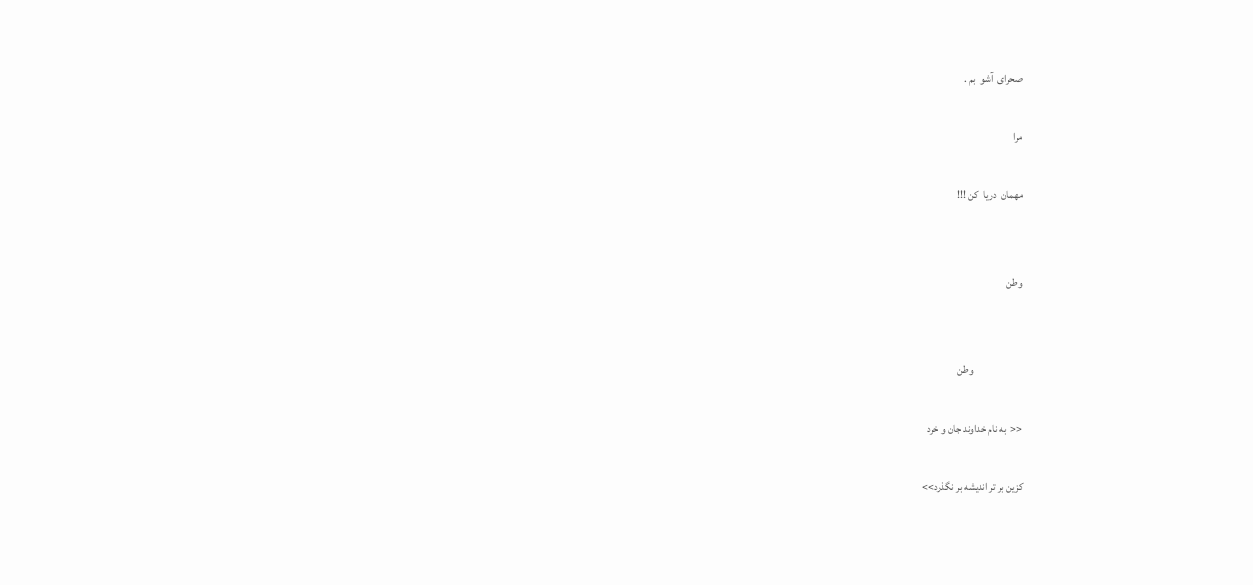صحرای  آشو  بم .

مرا

مهمان  دریا  کن !!!


وطن


                       وطن

<<  به نام خداوند جان و خرد

کزین بر تر اندیشه بر نگذرد>>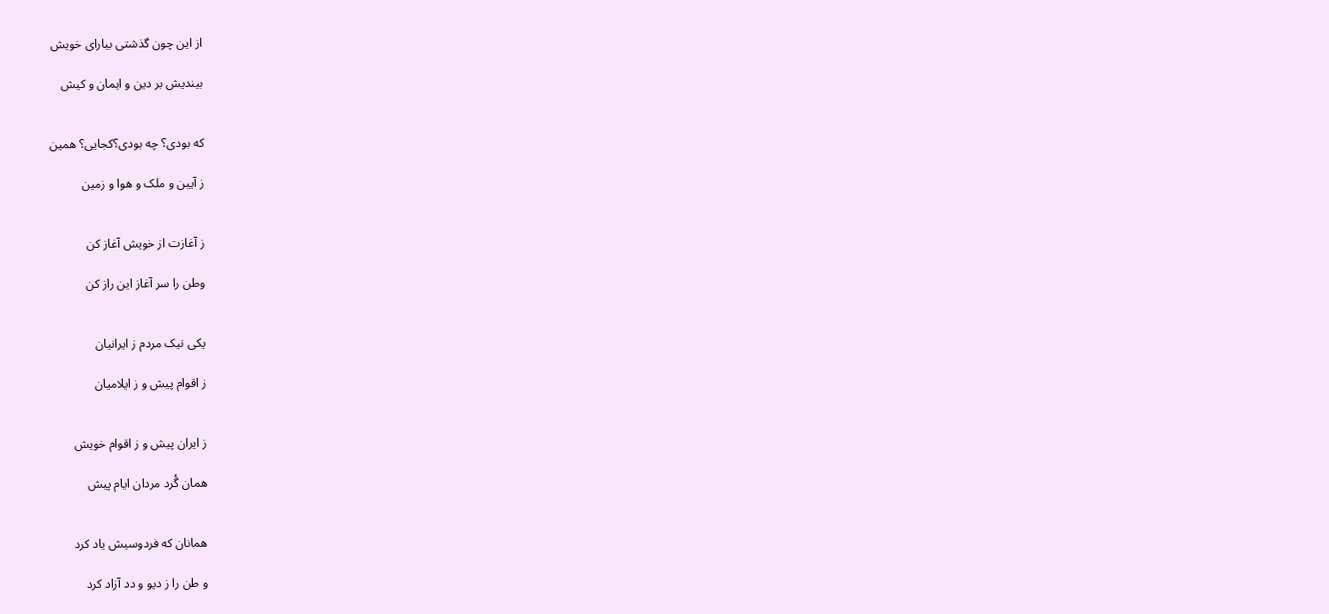از این چون گذشتی بیارای خویش

بیندیش بر دین و ایمان و کیش


که بودی؟ چه بودی؟کجایی؟ همین

ز آیین و ملک و هوا و زمین


ز آغازت از خویش آغاز کن

وطن را سر آغاز این راز کن


یکی نیک مردم ز ایرانیان

ز اقوام پیش و ز ایلامیان


ز ایران پیش و ز اقوام خویش

همان گُرد مردان ایام پیش


همانان که فردوسیش یاد کرد

و طن را ز دیو و دد آزاد کرد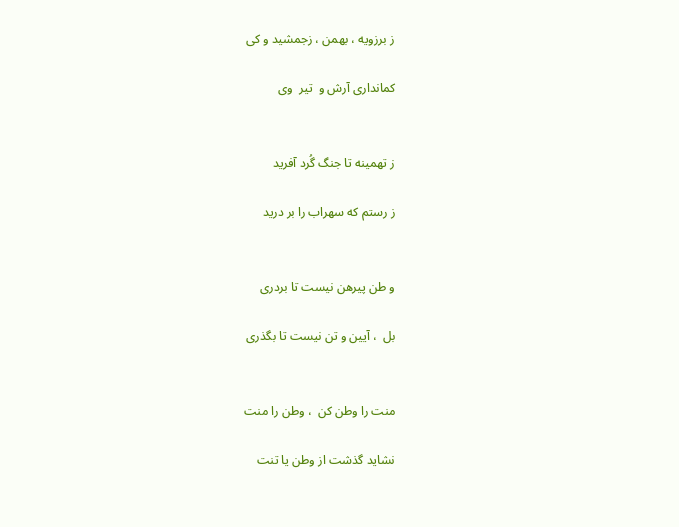ز برزویه ، بهمن ، زجمشید و کی

کمانداری آرش و  تیر  وی


ز تهمینه تا جنگ گُرد آفرید

ز رستم که سهراب را بر درید


و طن پیرهن نیست تا بردری

بل  ، آیین و تن نیست تا بگذری


منت را وطن کن  ، وطن را منت

نشاید گذشت از وطن یا تنت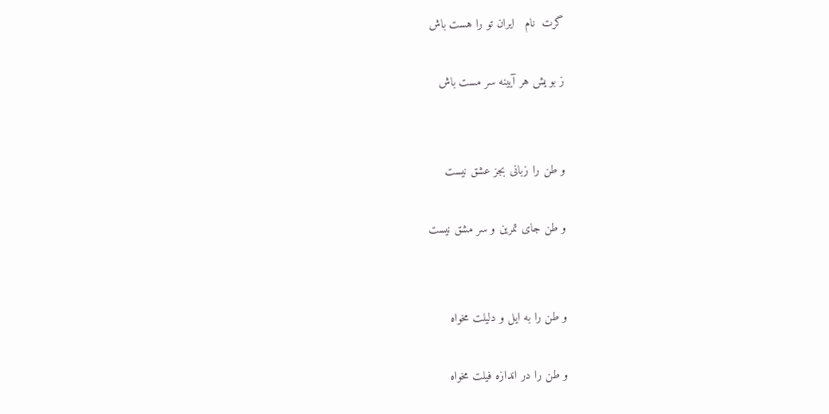گرت  نام   ایران تو را هست باش

ز بو یش هر آیینه سر مست باش


و طن را زبانی بجز عشق نیست

و طن جای تمرین و سر مشق نیست


و طن را به ایل و دلیلت مخواه

و طن را در اندازه فیلت مخواه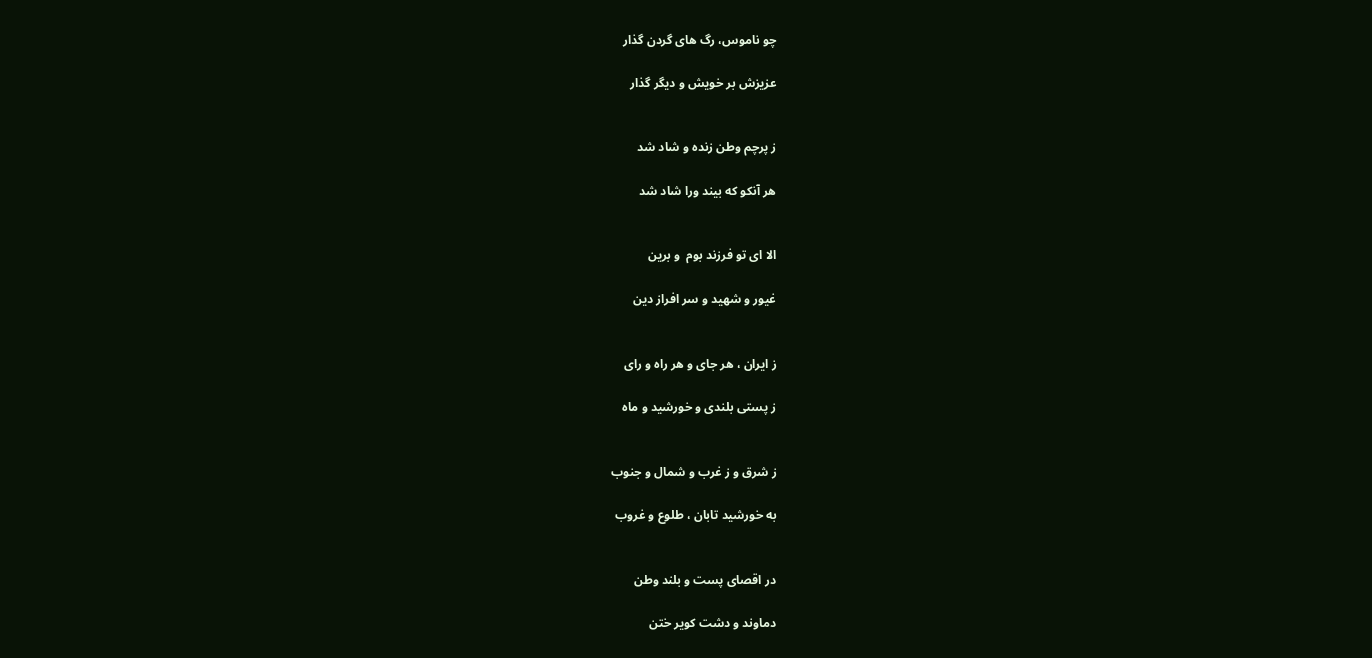چو ناموس، رگ های گردن گذار

عزیزش بر خویش و دیگر گذار


ز پرچم وطن زنده و شاد شد

هر آنکو که بیند ورا شاد شد


الا ای تو فرزند بوم  و برین

غیور و شهید و سر افراز دین


ز ایران ، هر جای و هر راه و رای

ز پستی بلندی و خورشید و ماه


ز شرق و ز غرب و شمال و جنوب

به خورشید تابان ، طلوع و غروب


در اقصای پست و بلند وطن

دماوند و دشت کویر ختن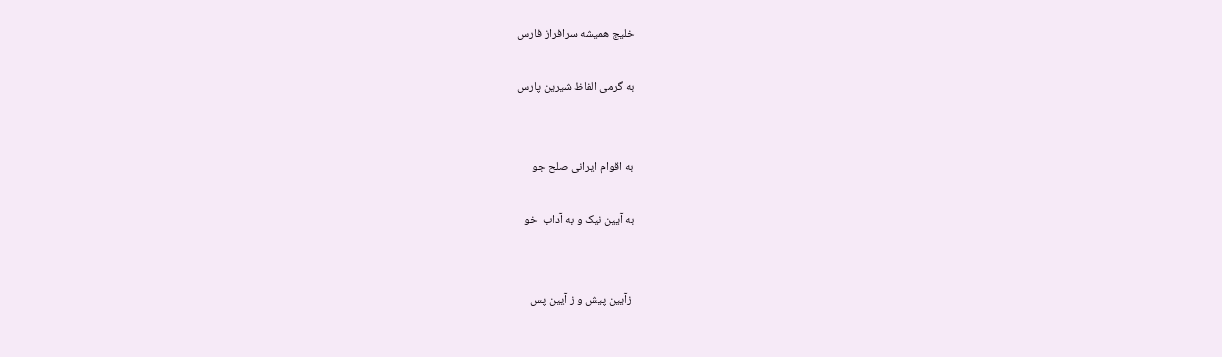خلیج همیشه سرافراز فارس

به گرمی الفاظ شیرین پارس


به اقوام ایرانی صلح جو

به آیین نیک و به آداب  خو


 زآیین پیش و ز آیین پس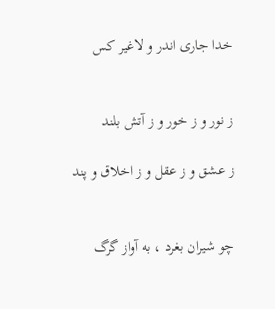خدا جاری اندر و لاغیر کس


ز نور و ز خور و ز آتش بلند

ز عشق و ز عقل و ز اخلاق و پند


چو شیران بغرد ، به آواز گرگ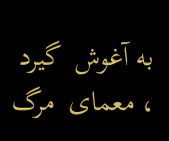به آغوش  گیرد  ، معمای  مرگ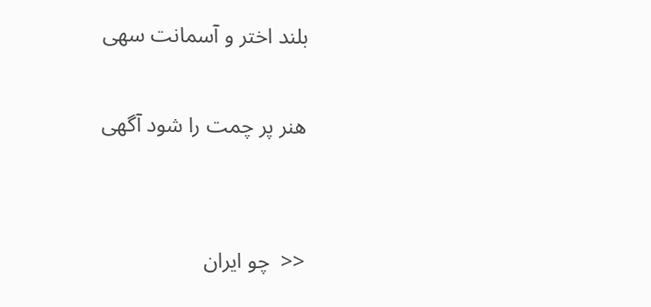بلند اختر و آسمانت سهی

هنر پر چمت را شود آگهی


<<  چو ایران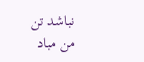نباشد تن من مباد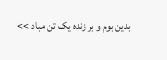بدین بوم و بر زنده یک تن مباد >>